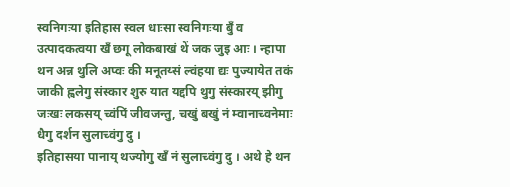स्वनिगःया इतिहास स्वल धाःसा स्वनिगःया बुँ व उत्पादकत्वया खँ छगू लोकबाखं थें जक जुइ आः । न्हापा थन अन्न थुलि अप्वः की मनूतय्सं ल्वंहया द्यः पुज्यायेत तकं जाकी ह्वलेगु संस्कार शुरु यात यद्दपि थुगु संस्कारय् झीगु जःखः लकसय् च्वंपिं जीवजन्तु, चखुं बखुं नं म्वानाच्वनेमाः धैगु दर्शन सुलाच्वंगु दु ।
इतिहासया पानाय् थज्योगु खँ नं सुलाच्वंगु दु । अथे हे थन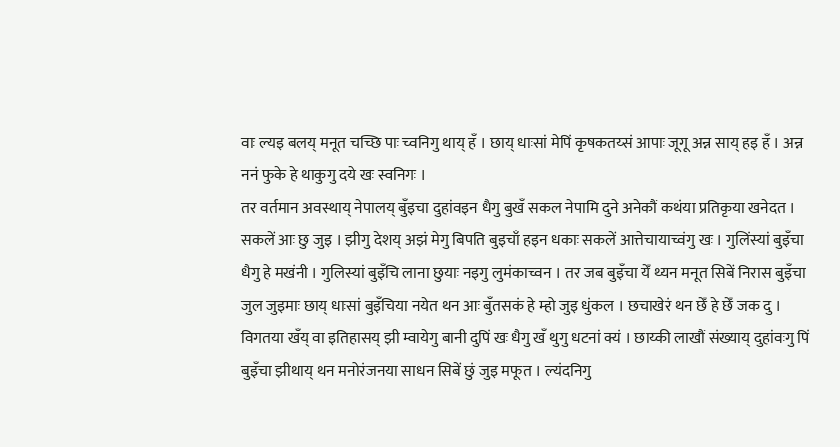वाः ल्यइ बलय् मनूत चच्छि पाः च्वनिगु थाय् हँ । छाय् धाःसां मेपिं कृषकतय्सं आपाः जूगू अन्न साय् हइ हँ । अन्न ननं फुके हे थाकुगु दये खः स्वनिगः ।
तर वर्तमान अवस्थाय् नेपालय् बुँइचा दुहांवइन धैगु बुखँ सकल नेपामि दुने अनेकौं कथंया प्रतिकृया खनेदत । सकलें आः छु जुइ । झीगु देशय् अझं मेगु बिपति बुइचाँ हइन धकाः सकलें आत्तेचायाच्वंगु खः । गुलिंस्यां बुइँचा धैगु हे मखंनी । गुलिस्यां बुइँचि लाना छुयाः नइगु लुमंकाच्वन । तर जब बुइँचा येँ थ्यन मनूत सिबें निरास बुइँचा जुल जुइमाः छाय् धाःसां बुइँचिया नयेत थन आः बुँतसकं हे म्हो जुइ धुंकल । छचाखेरं थन छेँ हे छेँ जक दु ।
विगतया खँय् वा इतिहासय् झी म्वायेगु बानी दुपिं खः धैगु खँ थुगु धटनां क्यं । छाय्की लाखौं संख्याय् दुहांवःगु पिं बुइँचा झीथाय् थन मनोरंजनया साधन सिबें छुं जुइ मफूत । ल्यंदनिगु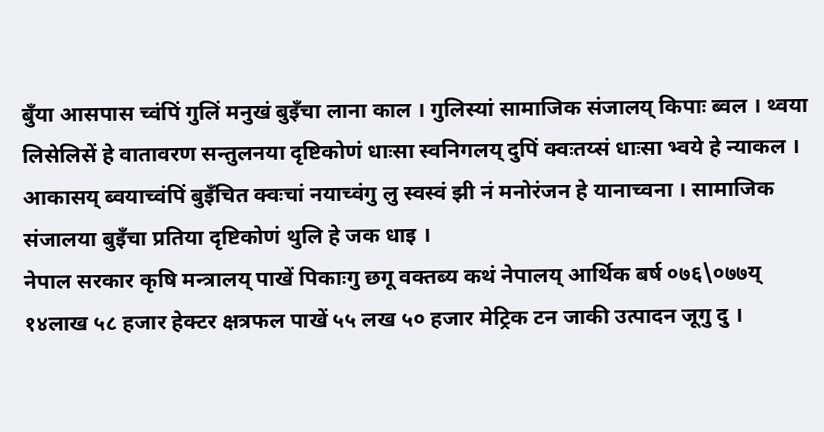बुँया आसपास च्वंपिं गुलिं मनुखं बुइँचा लाना काल । गुलिस्यां सामाजिक संजालय् किपाः ब्वल । थ्वया लिसेलिसें हे वातावरण सन्तुलनया दृष्टिकोणं धाःसा स्वनिगलय् दुपिं क्वःतय्सं धाःसा भ्वये हे न्याकल । आकासय् ब्वयाच्वंपिं बुइँचित क्वःचां नयाच्वंगु लु स्वस्वं झी नं मनोरंजन हे यानाच्वना । सामाजिक संजालया बुइँचा प्रतिया दृष्टिकोणं थुलि हे जक धाइ ।
नेपाल सरकार कृषि मन्त्रालय् पाखें पिकाःगु छगू वक्तब्य कथं नेपालय् आर्थिक बर्ष ०७६\०७७य् १४लाख ५८ हजार हेक्टर क्षत्रफल पाखें ५५ लख ५० हजार मेट्रिक टन जाकी उत्पादन जूगु दु ।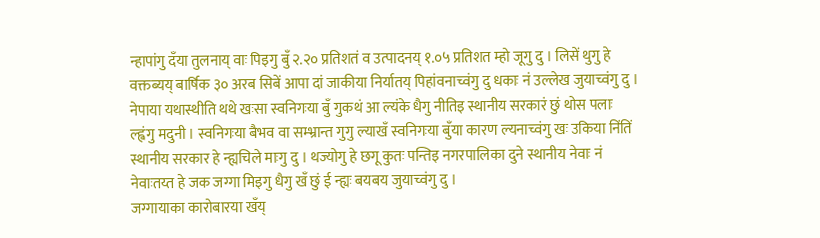न्हापांगु दँया तुलनाय् वाः पिइगु बुँ २.२० प्रतिशतं व उत्पादनय् १.०५ प्रतिशत म्हो जूगु दु । लिसें थुगु हे वक्तब्यय् बार्षिक ३० अरब सिबें आपा दां जाकीया निर्यातय् पिहांवनाच्वंगु दु धकाः नं उल्लेख जुयाच्वंगु दु । नेपाया यथास्थीति थथे खःसा स्वनिगःया बुँ गुकथं आ ल्यंके धैगु नीतिइ स्थानीय सरकारं छुं थोस पलाः ल्ह्वंगु मदुनी । स्वनिगःया बैभव वा सम्भ्रान्त गुगु ल्याखँ स्वनिगःया बुँया कारण ल्यनाच्वंगु खः उकिया निंतिं स्थानीय सरकार हे न्ह्यचिले माःगु दु । थज्योगु हे छगू कुतः पन्तिइ नगरपालिका दुने स्थानीय नेवाः नं नेवाःतय्त हे जक जग्गा मिइगु धैगु खँ छुं ई न्ह्यः बयबय जुयाच्वंगु दु ।
जग्गायाका कारोबारया खँय्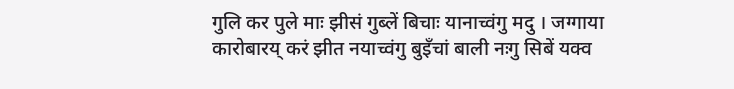गुलि कर पुले माः झीसं गुब्लें बिचाः यानाच्वंगु मदु । जग्गाया कारोबारय् करं झीत नयाच्वंगु बुइँचां बाली नःगु सिबें यक्व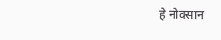हे नोक्सान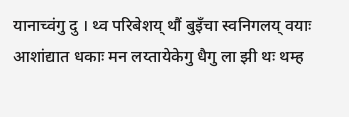यानाच्वंगु दु । थ्व परिबेशय् थौं बुइँचा स्वनिगलय् वयाः आशांद्यात धकाः मन लय्तायेकेगु धैगु ला झी थः थम्ह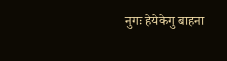नुगः हेयेकेगु बाहना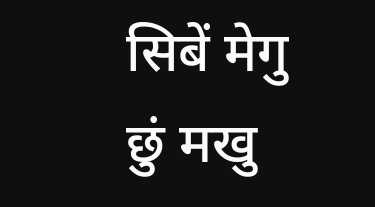सिबें मेगु छुं मखु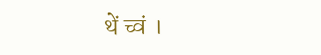थें च्वं ।